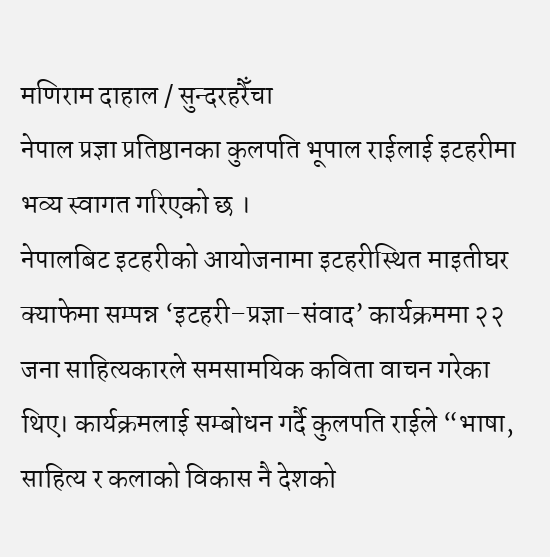मणिराम दाहाल / सुन्दरहरैँचा
नेपाल प्रज्ञा प्रतिष्ठानका कुलपति भूपाल राईलाई इटहरीमा भव्य स्वागत गरिएको छ ।
नेपालबिट इटहरीको आयोजनामा इटहरीस्थित माइतीघर क्याफेमा सम्पन्न ‘इटहरी–प्रज्ञा–संवाद’ कार्यक्रममा २२ जना साहित्यकारले समसामयिक कविता वाचन गरेका थिए। कार्यक्रमलाई सम्बोधन गर्दै कुलपति राईले “भाषा, साहित्य र कलाको विकास नै देशको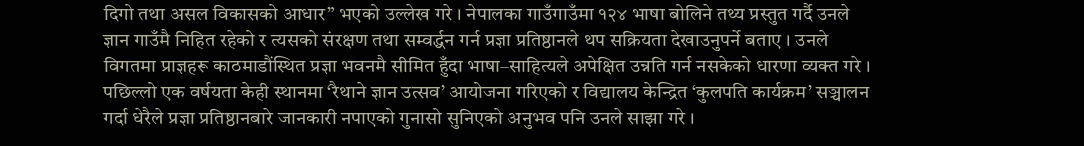दिगो तथा असल विकासको आधार” भएको उल्लेख गरे । नेपालका गाउँगाउँमा १२४ भाषा बोलिने तथ्य प्रस्तुत गर्दै उनले ज्ञान गाउँमै निहित रहेको र त्यसको संरक्षण तथा सम्वर्द्धन गर्न प्रज्ञा प्रतिष्ठानले थप सक्रियता देखाउनुपर्ने बताए । उनले विगतमा प्राज्ञहरू काठमाडौंस्थित प्रज्ञा भवनमै सीमित हुँदा भाषा–साहित्यले अपेक्षित उन्नति गर्न नसकेको धारणा व्यक्त गरे । पछिल्लो एक वर्षयता केही स्थानमा ‘रैथाने ज्ञान उत्सव’ आयोजना गरिएको र विद्यालय केन्द्रित ‘कुलपति कार्यक्रम’ सञ्चालन गर्दा धेरैले प्रज्ञा प्रतिष्ठानबारे जानकारी नपाएको गुनासो सुनिएको अनुभव पनि उनले साझा गरे ।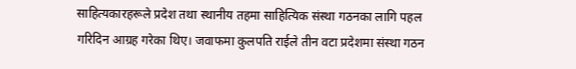साहित्यकारहरूले प्रदेश तथा स्थानीय तहमा साहित्यिक संस्था गठनका लागि पहल गरिदिन आग्रह गरेका थिए। जवाफमा कुलपति राईले तीन वटा प्रदेशमा संस्था गठन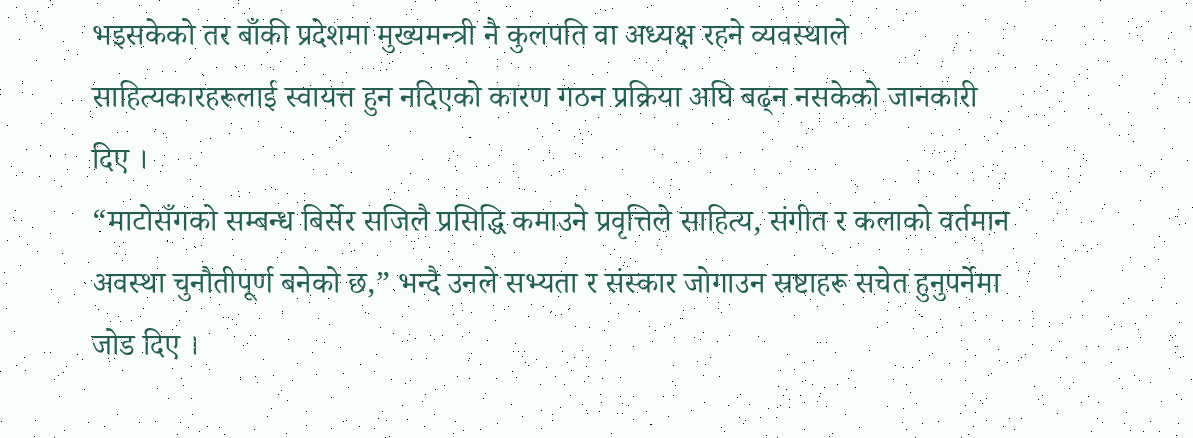भइसकेको तर बाँकी प्रदेशमा मुख्यमन्त्री नै कुलपति वा अध्यक्ष रहने व्यवस्थाले साहित्यकारहरूलाई स्वायत्त हुन नदिएको कारण गठन प्रक्रिया अघि बढ्न नसकेको जानकारी दिए ।
“माटोसँगको सम्बन्ध बिर्सेर सजिलै प्रसिद्धि कमाउने प्रवृत्तिले साहित्य, संगीत र कलाको वर्तमान अवस्था चुनौतीपूर्ण बनेको छ,” भन्दै उनले सभ्यता र संस्कार जोगाउन स्रष्टाहरू सचेत हुनुपर्नेमा जोड दिए ।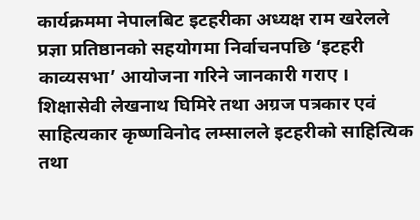कार्यक्रममा नेपालबिट इटहरीका अध्यक्ष राम खरेलले प्रज्ञा प्रतिष्ठानको सहयोगमा निर्वाचनपछि ‘इटहरी काव्यसभा’ आयोजना गरिने जानकारी गराए । शिक्षासेवी लेखनाथ घिमिरे तथा अग्रज पत्रकार एवं साहित्यकार कृष्णविनोद लम्सालले इटहरीको साहित्यिक तथा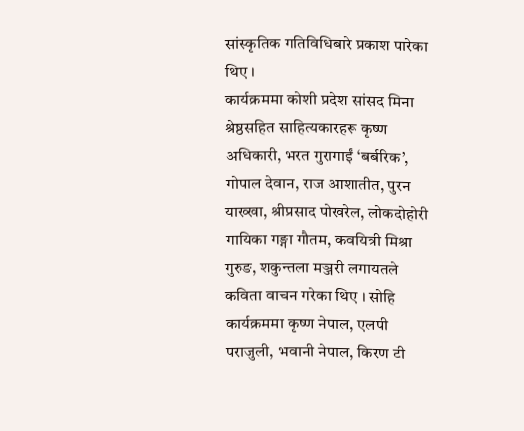सांस्कृतिक गतिविधिबारे प्रकाश पारेका थिए ।
कार्यक्रममा कोशी प्रदेश सांसद मिना श्रेष्ठसहित साहित्यकारहरू कृष्ण अधिकारी, भरत गुरागाईं ‘बर्बरिक’, गोपाल देवान, राज आशातीत, पुरन याख्खा, श्रीप्रसाद पोखरेल, लोकदोहोरी गायिका गङ्गा गौतम, कवयित्री मिश्रा गुरुङ, शकुन्तला मञ्जरी लगायतले कविता वाचन गरेका थिए । सोहि कार्यक्रममा कृष्ण नेपाल, एलपी पराजुली, भवानी नेपाल, किरण टी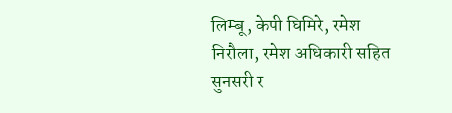लिम्बू, केपी घिमिरे, रमेश निरौला, रमेश अधिकारी सहित सुनसरी र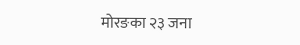मोरङका २३ जना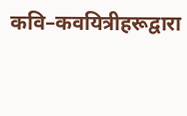कवि–कवयित्रीहरूद्वारा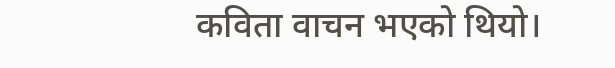कविता वाचन भएको थियो।